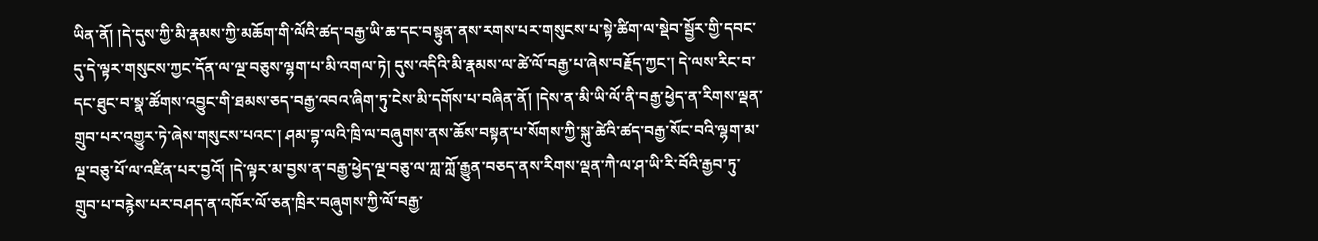ཡིན་ནོ། །དེ་དུས་ཀྱི་མི་རྣམས་ཀྱི་མཆོག་གི་ལོའི་ཚད་བརྒྱ་ཡི་ཆ་དང་བསྟུན་ནས་རགས་པར་གསུངས་པ་སྟེ་ཚིག་ལ་སྡེབ་སྦྱོར་གྱི་དབང་དུ་དེ་ལྟར་གསུངས་ཀྱང་དོན་ལ་ལྔ་བཅུས་ལྷག་པ་མི་འགལ་ཏེ། དུས་འདིའི་མི་རྣམས་ལ་ཚེ་ལོ་བརྒྱ་པ་ཞེས་བརྗོད་ཀྱང་། དེ་ལས་རིང་བ་དང་ཐུང་བ་སྣ་ཚོགས་འབྱུང་གི་ཐམས་ཅད་བརྒྱ་འབའ་ཞིག་ཏུ་ངེས་མི་དགོས་པ་བཞིན་ནོ། །དེས་ན་མི་ཡི་ལོ་ནི་བརྒྱ་ཕྱེད་ན་རིགས་ལྡན་གྲུབ་པར་འགྱུར་ཏེ་ཞེས་གསུངས་པའང་། ཤམ་བྷ་ལའི་ཁྲི་ལ་བཞུགས་ནས་ཆོས་བསྟན་པ་སོགས་ཀྱི་སྐུ་ཚེའི་ཚད་བརྒྱ་སོང་བའི་ལྷག་མ་ལྔ་བཅུ་པོ་ལ་འཛིན་པར་བྱའོ། །དེ་ལྟར་མ་བྱས་ན་བརྒྱ་ཕྱེད་ལྔ་བཅུ་ལ་ཀླ་ཀློ་རྒྱུན་བཅད་ནས་རིགས་ལྡན་ཀཻ་ལ་ཤ་ཡི་རི་བོའི་རྒྱབ་ཏུ་གྲུབ་པ་བརྙེས་པར་བཤད་ན་འཁོར་ལོ་ཅན་ཁྲིར་བཞུགས་ཀྱི་ལོ་བརྒྱ་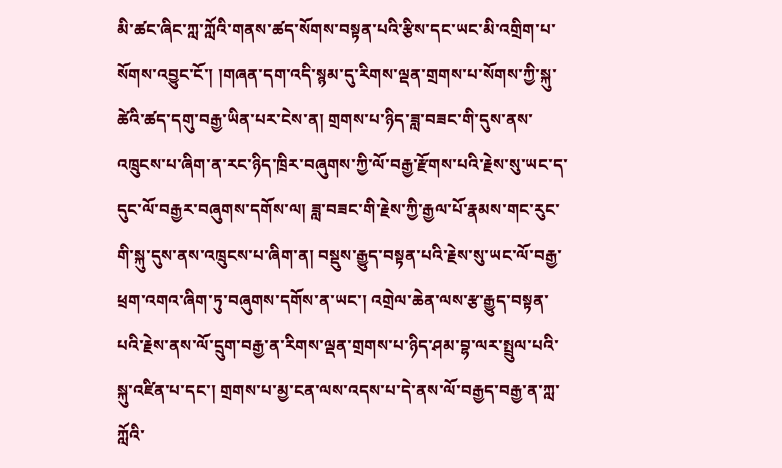མི་ཚང་ཞིང་ཀླ་ཀློའི་གནས་ཚད་སོགས་བསྟན་པའི་རྩིས་དང་ཡང་མི་འགྲིག་པ་སོགས་འབྱུང་ངོ་། །གཞན་དག་འདི་སྙམ་དུ་རིགས་ལྡན་གྲགས་པ་སོགས་ཀྱི་སྐུ་ཚེའི་ཚད་དགུ་བརྒྱ་ཡིན་པར་ངེས་ན། གྲགས་པ་ཉིད་ཟླ་བཟང་གི་དུས་ནས་འཁྲུངས་པ་ཞིག་ན་རང་ཉིད་ཁྲིར་བཞུགས་ཀྱི་ལོ་བརྒྱ་རྫོགས་པའི་རྗེས་སུ་ཡང་ད་དུང་ལོ་བརྒྱར་བཞུགས་དགོས་ལ། ཟླ་བཟང་གི་རྗེས་ཀྱི་རྒྱལ་པོ་རྣམས་གང་རུང་གི་སྐུ་དུས་ནས་འཁྲུངས་པ་ཞིག་ན། བསྡུས་རྒྱུད་བསྟན་པའི་རྗེས་སུ་ཡང་ལོ་བརྒྱ་ཕྲག་འགའ་ཞིག་ཏུ་བཞུགས་དགོས་ན་ཡང་། འགྲེལ་ཆེན་ལས་རྩ་རྒྱུད་བསྟན་པའི་རྗེས་ནས་ལོ་དྲུག་བརྒྱ་ན་རིགས་ལྡན་གྲགས་པ་ཉིད་ཤམ་བྷ་ལར་སྤྲུལ་པའི་སྐུ་འཛིན་པ་དང་། གྲགས་པ་མྱ་ངན་ལས་འདས་པ་དེ་ནས་ལོ་བརྒྱད་བརྒྱ་ན་ཀླ་ཀློའི་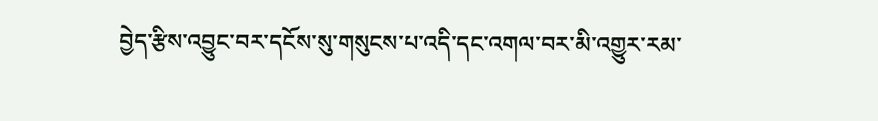བྱེད་རྩིས་འབྱུང་བར་དངོས་སུ་གསུངས་པ་འདི་དང་འགལ་བར་མི་འགྱུར་རམ་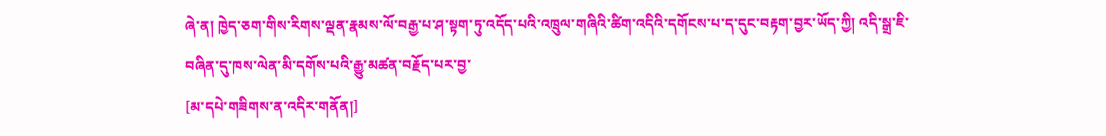ཞེ་ན། ཁྱེད་ཅག་གིས་རིགས་ལྡན་རྣམས་ལོ་བརྒྱ་པ་ཤ་སྟག་ཏུ་འདོད་པའི་འཁྲུལ་གཞིའི་ཚིག་འདིའི་དགོངས་པ་ད་དུང་བརྟག་བྱར་ཡོད་ཀྱི། འདི་སྒྲ་ཇི་བཞིན་དུ་ཁས་ལེན་མི་དགོས་པའི་རྒྱུ་མཚན་བརྗོད་པར་བྱ་
[མ་དཔེ་གཟིགས་ན་འདིར་གནོན།]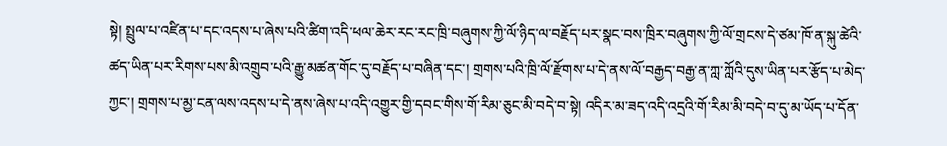སྟེ། སྤྲུལ་པ་འཛིན་པ་དང་འདས་པ་ཞེས་པའི་ཚིག་འདི་ཕལ་ཆེར་རང་རང་ཁྲི་བཞུགས་ཀྱི་ལོ་ཉིད་ལ་བརྗོད་པར་སྣང་བས་ཁྲིར་བཞུགས་ཀྱི་ལོ་གྲངས་དེ་ཙམ་ཁོ་ན་སྐུ་ཚེའི་ཚད་ཡིན་པར་རིགས་པས་མི་འགྲུབ་པའི་རྒྱུ་མཚན་གོང་དུ་བརྗོད་པ་བཞིན་དང་། གྲགས་པའི་ཁྲི་ལོ་རྫོགས་པ་དེ་ནས་ལོ་བརྒྱད་བརྒྱ་ན་ཀླ་ཀློའི་དུས་ཡིན་པར་རྩོད་པ་མེད་ཀྱང་། གྲགས་པ་མྱ་ངན་ལས་འདས་པ་དེ་ནས་ཞེས་པ་འདི་འགྱུར་གྱི་དབང་གིས་གོ་རིམ་ཅུང་མི་བདེ་བ་སྟེ། འདིར་མ་ཟད་འདི་འདྲའི་གོ་རིམ་མི་བདེ་བ་དུ་མ་ཡོད་པ་དོན་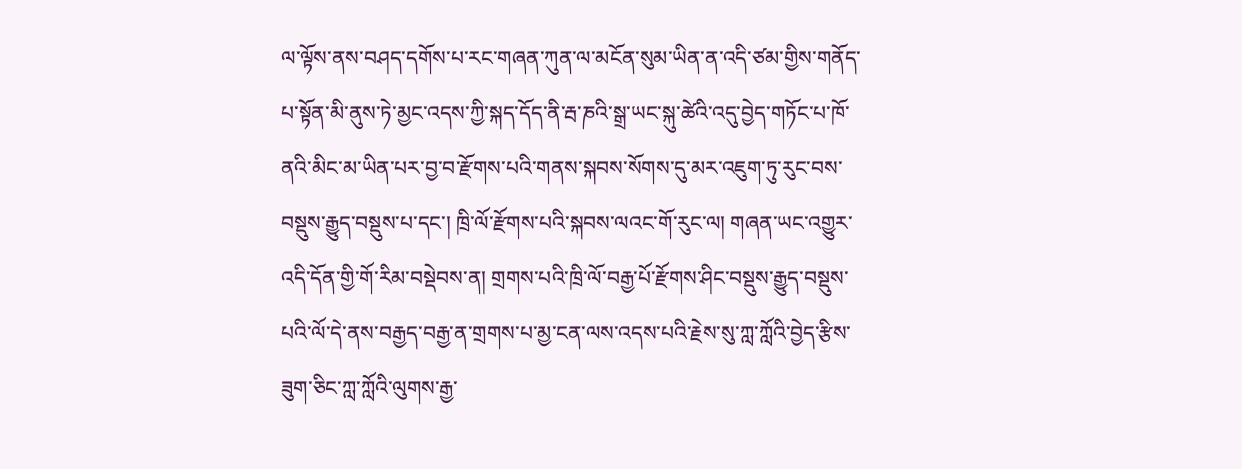ལ་ལྟོས་ནས་བཤད་དགོས་པ་རང་གཞན་ཀུན་ལ་མངོན་སུམ་ཡིན་ན་འདི་ཙམ་གྱིས་གནོད་པ་སྟོན་མི་ནུས་ཏེ་མྱང་འདས་ཀྱི་སྐད་དོད་ནི་རྦ་ཎའི་སྒྲ་ཡང་སྐུ་ཚེའི་འདུ་བྱེད་གཏོང་པ་ཁོ་ནའི་མིང་མ་ཡིན་པར་བྱ་བ་རྫོགས་པའི་གནས་སྐབས་སོགས་དུ་མར་འཇུག་ཏུ་རུང་བས་བསྡུས་རྒྱུད་བསྡུས་པ་དང་། ཁྲི་ལོ་རྫོགས་པའི་སྐབས་ལའང་གོ་རུང་ལ། གཞན་ཡང་འགྱུར་འདི་དོན་གྱི་གོ་རིམ་བསྡེབས་ན། གྲགས་པའི་ཁྲི་ལོ་བརྒྱ་པོ་རྫོགས་ཤིང་བསྡུས་རྒྱུད་བསྡུས་པའི་ལོ་དེ་ནས་བརྒྱད་བརྒྱ་ན་གྲགས་པ་མྱ་ངན་ལས་འདས་པའི་རྗེས་སུ་ཀླ་ཀློའི་བྱེད་རྩིས་ཟུག་ཅིང་ཀླ་ཀློའི་ལུགས་རྒྱ་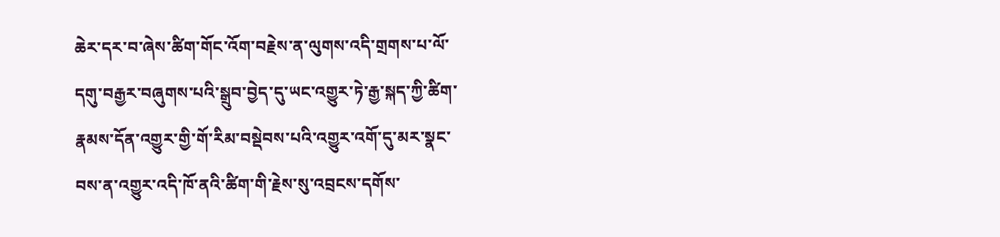ཆེར་དར་བ་ཞེས་ཚིག་གོང་འོག་བརྗེས་ན་ལུགས་འདི་གྲགས་པ་ལོ་དགུ་བརྒྱར་བཞུགས་པའི་སྒྲུབ་བྱེད་དུ་ཡང་འགྱུར་ཏེ་རྒྱ་སྐད་ཀྱི་ཚིག་རྣམས་དོན་འགྱུར་གྱི་གོ་རིམ་བསྡེབས་པའི་འགྱུར་འགོ་དུ་མར་སྣང་བས་ན་འགྱུར་འདི་ཁོ་ནའི་ཚིག་གི་རྗེས་སུ་འབྲངས་དགོས་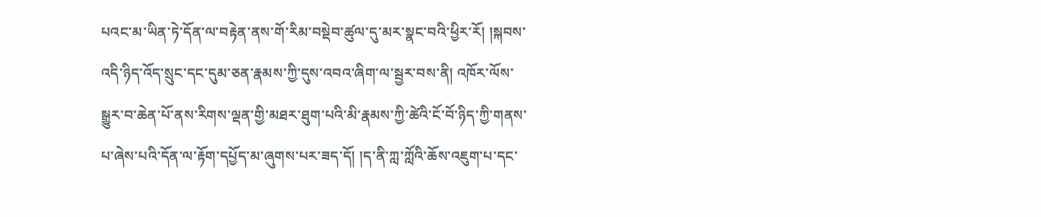པའང་མ་ཡིན་ཏེ་དོན་ལ་བརྟེན་ནས་གོ་རིམ་བསྡེབ་ཚུལ་དུ་མར་སྣང་བའི་ཕྱིར་རོ། །སྐབས་འདི་ཉིད་འོད་སྲུང་དང་དུམ་ཅན་རྣམས་ཀྱི་དུས་འབའ་ཞིག་ལ་སྦྱར་བས་ནི། འཁོར་ལོས་སྒྱུར་བ་ཆེན་པོ་ནས་རིགས་ལྡན་གྱི་མཐར་ཐུག་པའི་མི་རྣམས་ཀྱི་ཚེའི་ངོ་བོ་ཉིད་ཀྱི་གནས་པ་ཞེས་པའི་དོན་ལ་རྟོག་དཔྱོད་མ་ཞུགས་པར་ཟད་དོ། །ད་ནི་ཀླ་ཀློའི་ཆོས་འཇུག་པ་དང་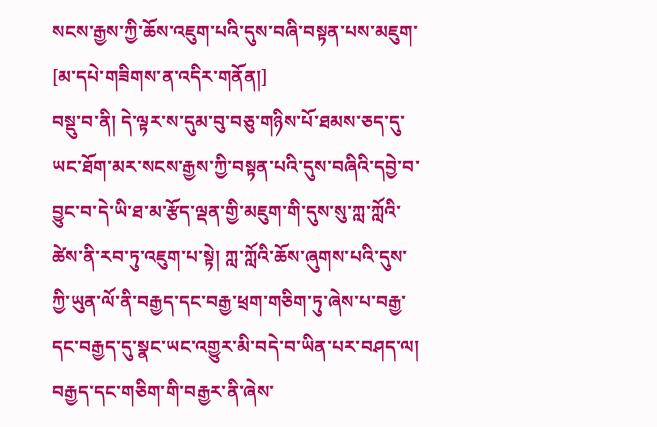སངས་རྒྱས་ཀྱི་ཆོས་འཇུག་པའི་དུས་བཞི་བསྟན་པས་མཇུག་
[མ་དཔེ་གཟིགས་ན་འདིར་གནོན།]
བསྡུ་བ་ནི། དེ་ལྟར་ས་དུམ་བུ་བཅུ་གཉིས་པོ་ཐམས་ཅད་དུ་ཡང་ཐོག་མར་སངས་རྒྱས་ཀྱི་བསྟན་པའི་དུས་བཞིའི་དབྱེ་བ་བྱུང་བ་དེ་ཡི་ཐ་མ་རྩོད་ལྡན་གྱི་མཇུག་གི་དུས་སུ་ཀླ་ཀློའི་ཚེས་ནི་རབ་ཏུ་འཇུག་པ་སྟེ། ཀླ་ཀློའི་ཆོས་ཞུགས་པའི་དུས་ཀྱི་ཡུན་ལོ་ནི་བརྒྱད་དང་བརྒྱ་ཕྲག་གཅིག་ཏུ་ཞེས་པ་བརྒྱ་དང་བརྒྱད་དུ་སྣང་ཡང་འགྱུར་མི་བདེ་བ་ཡིན་པར་བཤད་ལ། བརྒྱད་དང་གཅིག་གི་བརྒྱར་ནི་ཞེས་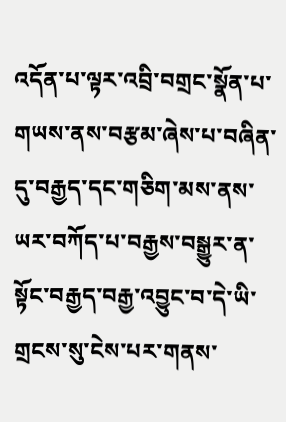འདོན་པ་ལྟར་འབྲི་བགྲང་སྣོན་པ་གཡས་ནས་བརྩམ་ཞེས་པ་བཞིན་དུ་བརྒྱད་དང་གཅིག་མས་ནས་ཡར་བཀོད་པ་བརྒྱས་བསྒྱུར་ན་སྟོང་བརྒྱད་བརྒྱ་འབྱུང་བ་དེ་ཡི་གྲངས་སུ་ངེས་པར་གནས་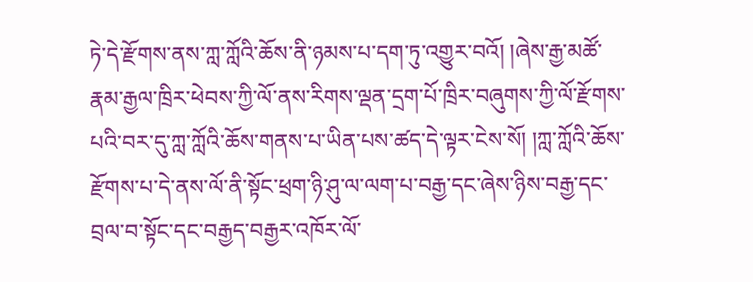ཏེ་དེ་རྫོགས་ནས་ཀླ་ཀློའི་ཆོས་ནི་ཉམས་པ་དག་ཏུ་འགྱུར་བའོ། །ཞེས་རྒྱ་མཚོ་རྣམ་རྒྱལ་ཁྲིར་ཕེབས་ཀྱི་ལོ་ནས་རིགས་ལྡན་དྲག་པོ་ཁྲིར་བཞུགས་ཀྱི་ལོ་རྫོགས་པའི་བར་དུ་ཀླ་ཀློའི་ཆོས་གནས་པ་ཡིན་པས་ཚད་དེ་ལྟར་ངེས་སོ། །ཀླ་ཀློའི་ཆོས་རྫོགས་པ་དེ་ནས་ལོ་ནི་སྟོང་ཕྲག་ཉི་ཤུ་ལ་ལག་པ་བརྒྱ་དང་ཞེས་ཉིས་བརྒྱ་དང་བྲལ་བ་སྟོང་དང་བརྒྱད་བརྒྱར་འཁོར་ལོ་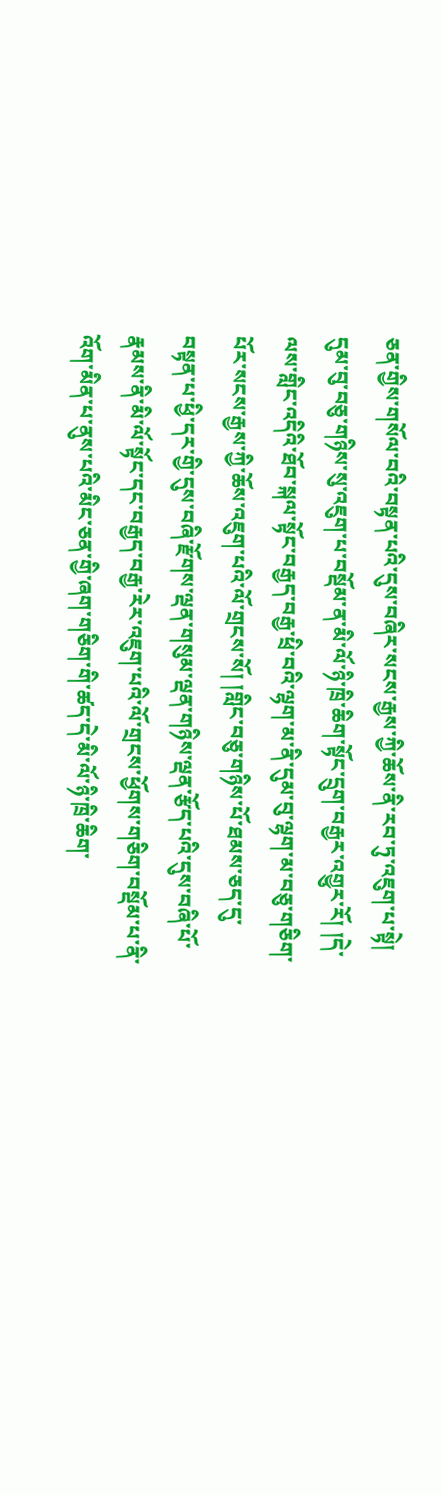ཅན་གྱིས་གསོལ་བའི་བསྟན་པའི་དུས་བཞིར་སངས་རྒྱས་ཀྱི་ཆོས་ནི་རབ་ཏུ་འཇུག་པ་སྟེ། དུམ་བུ་བཅུ་གཉིས་སུ་འཇུག་པ་བསྡོམ་ན་མི་ལོ་ཉི་ཁྲི་ཆིག་སྟོང་དྲུག་བརྒྱར་འགྱུར་རོ། །དེ་ལས་གླིང་འདིའི་ཐོབ་སྐལ་སྟོང་བརྒྱད་བརྒྱ་ཕྲི་བའི་ལྷག་མ་ནི་དུམ་བུ་ལྷག་མ་བཅུ་གཅིག་པོར་སངས་རྒྱས་ཀྱི་ཆོས་འཇུག་པའི་ལོ་གྲངས་སོ། །གླིང་བཅུ་གཉིས་པོ་ཐམས་ཅད་དུ་བསྟན་པ་ཕྱི་དར་གྱི་དུས་བཞི་རྫོགས་ལྡན་གསུམ་ལྡན་གཉིས་ལྡན་རྩོད་པའི་དུས་བཞི་པོ་རྣམས་ནི་མི་ལོ་སྟོང་དང་བརྒྱད་བརྒྱ་རེར་འཇུག་པའི་ལོ་གྲངས་ཕྱོགས་གཅིག་བསྡོམ་པ་ནི་འོག་མིན་པ་ནུས་པའི་མིང་ཅན་གྱི་ཞག་གཅིག་གི་ཚད་དེ་མི་ལོ་ཉི་ཁྲི་ཆིག་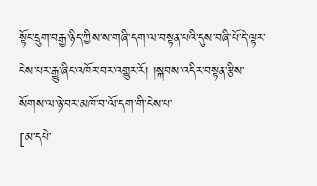སྟོང་དྲུག་བརྒྱ་ཉིད་ཀྱིས་ས་གཞི་དག་ལ་བསྟན་པའི་དུས་བཞི་པོ་དེ་ལྟར་ངེས་པར་རྒྱུ་ཞིང་འཁོར་བར་འགྱུར་རོ། །སྐབས་འདིར་བསྟན་རྩིས་སོགས་ལ་ཉེ་བར་མཁོ་བ་ལོ་དག་གི་ངེས་པ་
[མ་དཔེ་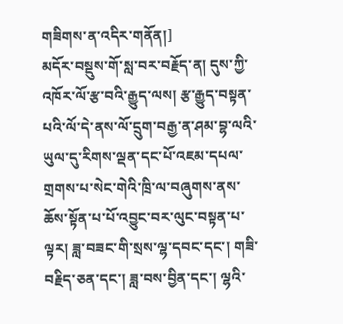གཟིགས་ན་འདིར་གནོན།]
མདོར་བསྡུས་གོ་སླ་བར་བརྗོད་ན། དུས་ཀྱི་འཁོར་ལོ་རྩ་བའི་རྒྱུད་ལས། རྩ་རྒྱུད་བསྟན་པའི་ལོ་དེ་ནས་ལོ་དྲུག་བརྒྱ་ན་ཤམ་བྷ་ལའི་ཡུལ་དུ་རིགས་ལྡན་དང་པོ་འཇམ་དཔལ་གྲགས་པ་སེང་གེའི་ཁྲི་ལ་བཞུགས་ནས་ཆོས་སྟོན་པ་པོ་འབྱུང་བར་ལུང་བསྟན་པ་ལྟར། ཟླ་བཟང་གི་སྲས་ལྷ་དབང་དང་། གཟི་བརྗིད་ཅན་དང་། ཟླ་བས་བྱིན་དང་། ལྷའི་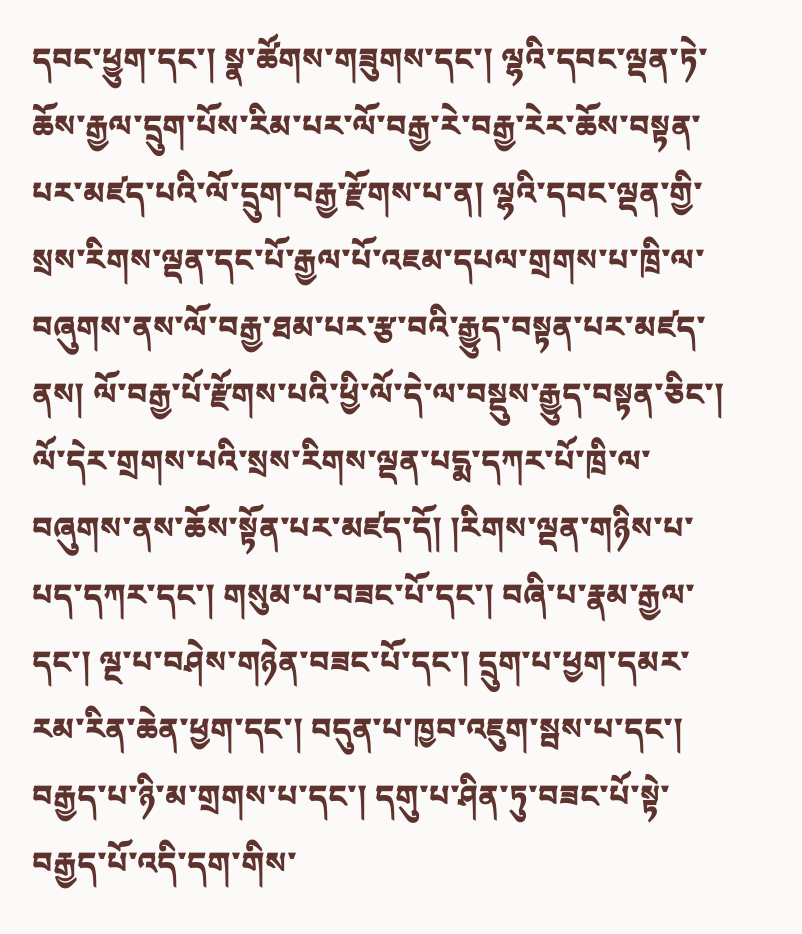དབང་ཕྱུག་དང་། སྣ་ཚོགས་གཟུགས་དང་། ལྷའི་དབང་ལྡན་ཏེ་ཆོས་རྒྱལ་དྲུག་པོས་རིམ་པར་ལོ་བརྒྱ་རེ་བརྒྱ་རེར་ཆོས་བསྟན་པར་མཛད་པའི་ལོ་དྲུག་བརྒྱ་རྫོགས་པ་ན། ལྷའི་དབང་ལྡན་གྱི་སྲས་རིགས་ལྡན་དང་པོ་རྒྱལ་པོ་འཇམ་དཔལ་གྲགས་པ་ཁྲི་ལ་བཞུགས་ནས་ལོ་བརྒྱ་ཐམ་པར་རྩ་བའི་རྒྱུད་བསྟན་པར་མཛད་ནས། ལོ་བརྒྱ་པོ་རྫོགས་པའི་ཕྱི་ལོ་དེ་ལ་བསྡུས་རྒྱུད་བསྟན་ཅིང་། ལོ་དེར་གྲགས་པའི་སྲས་རིགས་ལྡན་པདྨ་དཀར་པོ་ཁྲི་ལ་བཞུགས་ནས་ཆོས་སྟོན་པར་མཛད་དོ། །རིགས་ལྡན་གཉིས་པ་པད་དཀར་དང་། གསུམ་པ་བཟང་པོ་དང་། བཞི་པ་རྣམ་རྒྱལ་དང་། ལྔ་པ་བཤེས་གཉེན་བཟང་པོ་དང་། དྲུག་པ་ཕྱག་དམར་རམ་རིན་ཆེན་ཕྱག་དང་། བདུན་པ་ཁྱབ་འཇུག་སྦས་པ་དང་། བརྒྱད་པ་ཉི་མ་གྲགས་པ་དང་། དགུ་པ་ཤིན་ཏུ་བཟང་པོ་སྟེ་བརྒྱད་པོ་འདི་དག་གིས་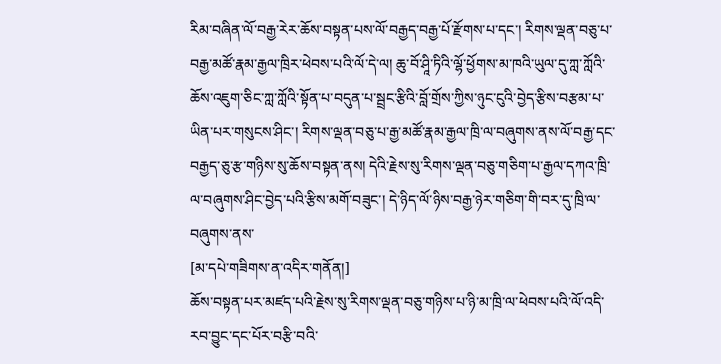རིམ་བཞིན་ལོ་བརྒྱ་རེར་ཆོས་བསྟན་པས་ལོ་བརྒྱད་བརྒྱ་པོ་རྫོགས་པ་དང་། རིགས་ལྡན་བཅུ་པ་བརྒྱ་མཚོ་རྣམ་རྒྱལ་ཁྲིར་ཕེབས་པའི་ལོ་དེ་ལ། ཆུ་བོ་ཤཱི་ཏིའི་ལྷོ་ཕྱོགས་མ་ཁའི་ཡུལ་དུ་ཀླ་ཀློའི་ཆོས་འཇུག་ཅིང་ཀླ་ཀློའི་སྟོན་པ་བདུན་པ་སྦྲང་རྩིའི་བློ་གྲོས་ཀྱིས་ཉུང་ངུའི་བྱེད་རྩིས་བརྩམ་པ་ཡིན་པར་གསུངས་ཤིང་། རིགས་ལྡན་བཅུ་པ་རྒྱ་མཚོ་རྣམ་རྒྱལ་ཁྲི་ལ་བཞུགས་ནས་ལོ་བརྒྱ་དང་བརྒྱད་ཅུ་རྩ་གཉིས་སུ་ཆོས་བསྟན་ནས། དེའི་རྗེས་སུ་རིགས་ལྡན་བཅུ་གཅིག་པ་རྒྱལ་དཀའ་ཁྲི་ལ་བཞུགས་ཤིང་བྱེད་པའི་རྩིས་མགོ་བཟུང་། དེ་ཉིད་ལོ་ཉིས་བརྒྱ་ཉེར་གཅིག་གི་བར་དུ་ཁྲི་ལ་བཞུགས་ནས་
[མ་དཔེ་གཟིགས་ན་འདིར་གནོན།]
ཆོས་བསྟན་པར་མཛད་པའི་རྗེས་སུ་རིགས་ལྡན་བཅུ་གཉིས་པ་ཉི་མ་ཁྲི་ལ་ཕེབས་པའི་ལོ་འདི་རབ་བྱུང་དང་པོར་བརྩི་བའི་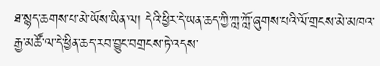ཐ་སྙད་ཆགས་པ་མེ་ཡོས་ཡིན་ལ། དེའི་ཕྱིར་དེ་ཡན་ཆད་ཀྱི་ཀླ་ཀློ་ཞུགས་པའི་ལོ་གྲངས་མེ་མཁའ་རྒྱ་མཚོ་ལ་དེ་ཕྱིན་ཆད་རབ་བྱུང་བགྲངས་ཏེ་འདས་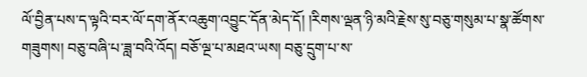ལོ་བྱིན་པས་ད་ལྟའི་བར་ལོ་དག་ནོར་འཆུག་འབྱུང་དོན་མེད་དོ། །རིགས་ལྡན་ཉི་མའི་རྗེས་སུ་བཅུ་གསུམ་པ་སྣ་ཚོགས་གཟུགས། བཅུ་བཞི་པ་ཟླ་བའི་འོད། བཅོ་ལྔ་པ་མཐའ་ཡས། བཅུ་དྲུག་པ་ས་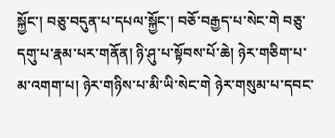སྐྱོང་། བཅུ་བདུན་པ་དཔལ་སྐྱོང་། བཅོ་བརྒྱད་པ་སེང་གེ བཅུ་དགུ་པ་རྣམ་པར་གནོན། ཉི་ཤུ་པ་སྟོབས་པོ་ཆེ། ཉེར་གཅིག་པ་མ་འགག་པ། ཉེར་གཉིས་པ་མི་ཡི་སེང་གེ ཉེར་གསུམ་པ་དབང་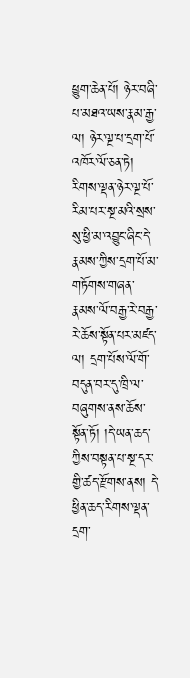ཕྱུག་ཆེན་པོ། ཉེར་བཞི་པ་མཐའ་ཡས་རྣམ་རྒྱ་ལ། ཉེར་ལྔ་པ་དྲག་པོ་འཁོར་ལོ་ཅན་ཏེ། རིགས་ལྡན་ཉེར་ལྔ་པོ་རིམ་པར་སྔ་མའི་སྲས་སུ་ཕྱི་མ་འབྱུང་ཞིང་དེ་རྣམས་ཀྱིས་དྲག་པོ་མ་གཏོགས་གཞན་རྣམས་ལོ་བརྒྱ་རེ་བརྒྱ་རེ་ཆོས་སྟོན་པར་མཛད་ལ། དྲག་པོས་ལོ་གོ་བདུན་བར་དུ་ཁྲི་ལ་བཞུགས་ནས་ཆོས་སྟོན་ཏོ། །དེ་ཡན་ཆད་ཀྱིས་བསྟན་པ་སྔ་དར་གྱི་ཚད་རྫོགས་ནས། དེ་ཕྱིན་ཆད་རིགས་ལྡན་དྲག་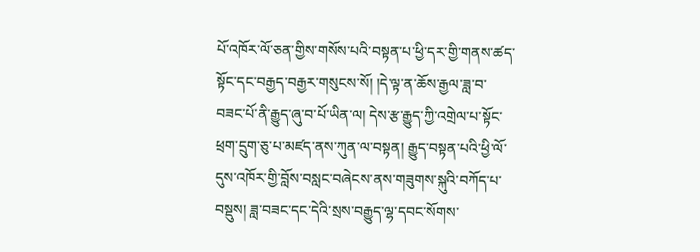པོ་འཁོར་ལོ་ཅན་གྱིས་གསོས་པའི་བསྟན་པ་ཕྱི་དར་གྱི་གནས་ཚད་སྟོང་དང་བརྒྱད་བརྒྱར་གསུངས་སོ། །དེ་ལྟ་ན་ཆོས་རྒྱལ་ཟླ་བ་བཟང་པོ་ནི་རྒྱུད་ཞུ་བ་པོ་ཡིན་ལ། དེས་རྩ་རྒྱུད་ཀྱི་འགྲེལ་པ་སྟོང་ཕྲག་དྲུག་ཅུ་པ་མཛད་ནས་ཀུན་ལ་བསྟན། རྒྱུད་བསྟན་པའི་ཕྱི་ལོ་དུས་འཁོར་གྱི་བློས་བསླང་བཞེངས་ནས་གཟུགས་སྐུའི་བཀོད་པ་བསྡུས། ཟླ་བཟང་དང་དེའི་སྲས་བརྒྱུད་ལྷ་དབང་སོགས་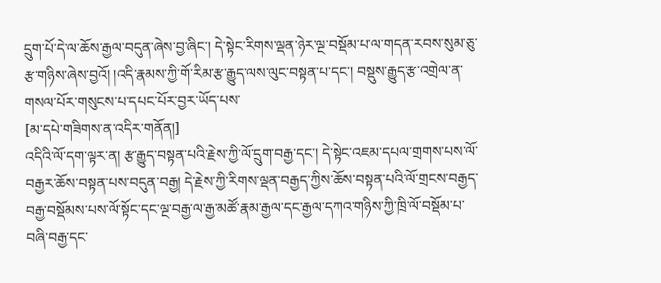དྲུག་པོ་དེ་ལ་ཆོས་རྒྱལ་བདུན་ཞེས་བྱ་ཞིང་། དེ་སྟེང་རིགས་ལྡན་ཉེར་ལྔ་བསྡོམ་པ་ལ་གདན་རབས་སུམ་ཅུ་རྩ་གཉིས་ཞེས་བྱའོ། །འདི་རྣམས་ཀྱི་གོ་རིམ་རྩ་རྒྱུད་ལས་ལུང་བསྟན་པ་དང་། བསྡུས་རྒྱུད་རྩ་འགྲེལ་ན་གསལ་པོར་གསུངས་པ་དཔང་པོར་བྱར་ཡོད་པས་
[མ་དཔེ་གཟིགས་ན་འདིར་གནོན།]
འདིའི་ལོ་དག་ལྟར་ན། རྩ་རྒྱུད་བསྟན་པའི་རྗེས་ཀྱི་ལོ་དྲུག་བརྒྱ་དང་། དེ་སྟེང་འཇམ་དཔལ་གྲགས་པས་ལོ་བརྒྱར་ཆོས་བསྟན་པས་བདུན་བརྒྱ། དེ་རྗེས་ཀྱི་རིགས་ལྡན་བརྒྱད་ཀྱིས་ཆོས་བསྟན་པའི་ལོ་གྲངས་བརྒྱད་བརྒྱ་བསྡོམས་པས་ལོ་སྟོང་དང་ལྔ་བརྒྱ་ལ་རྒྱ་མཚོ་རྣམ་རྒྱལ་དང་རྒྱལ་དཀའ་གཉིས་ཀྱི་ཁྲི་ལོ་བསྡོམ་པ་བཞི་བརྒྱ་དང་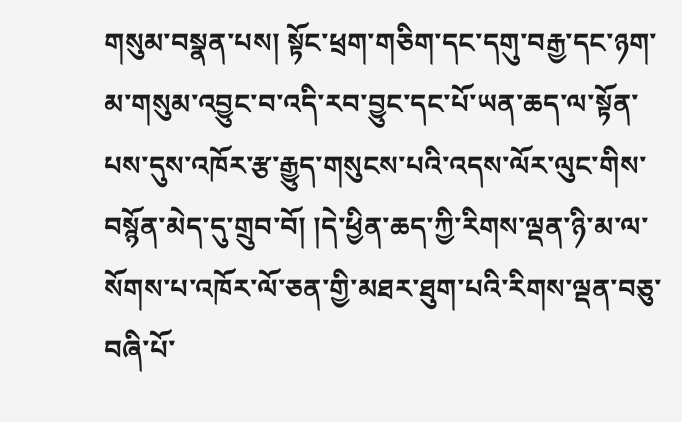གསུམ་བསྣན་པས། སྟོང་ཕྲག་གཅིག་དང་དགུ་བརྒྱ་དང་ཉག་མ་གསུམ་འབྱུང་བ་འདི་རབ་བྱུང་དང་པོ་ཡན་ཆད་ལ་སྟོན་པས་དུས་འཁོར་རྩ་རྒྱུད་གསུངས་པའི་འདས་ལོར་ལུང་གིས་བསྙོན་མེད་དུ་གྲུབ་བོ། །དེ་ཕྱིན་ཆད་ཀྱི་རིགས་ལྡན་ཉི་མ་ལ་སོགས་པ་འཁོར་ལོ་ཅན་གྱི་མཐར་ཐུག་པའི་རིགས་ལྡན་བཅུ་བཞི་པོ་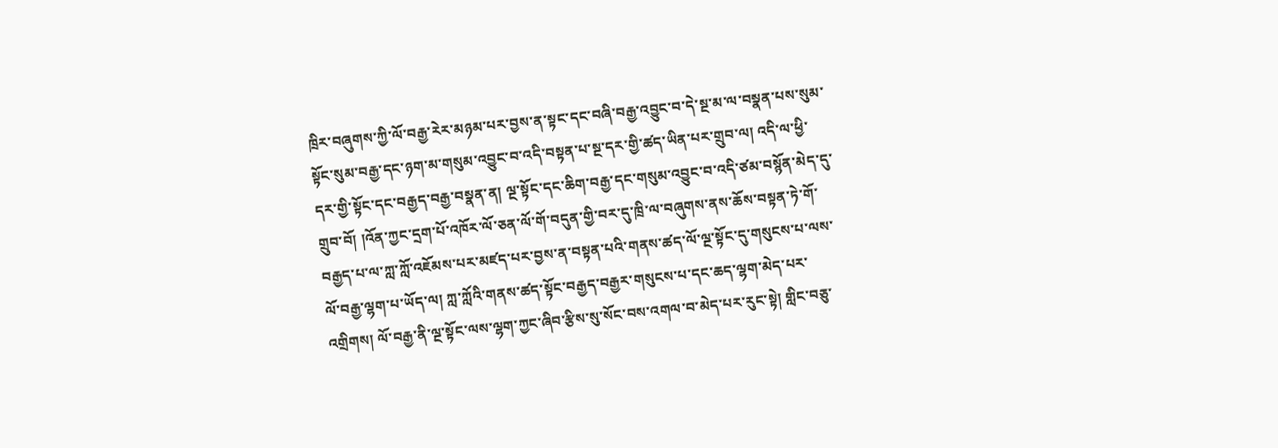ཁྲིར་བཞུགས་ཀྱི་ལོ་བརྒྱ་རེར་མཉམ་པར་བྱས་ན་སྟང་དང་བཞི་བརྒྱ་འབྱུང་བ་དེ་སྔ་མ་ལ་བསྣན་པས་སུམ་སྟོང་སུམ་བརྒྱ་དང་ཉག་མ་གསུམ་འབྱུང་བ་འདི་བསྟན་པ་སྔ་དར་གྱི་ཚད་ཡིན་པར་གྲུབ་ལ། འདི་ལ་ཕྱི་དར་གྱི་སྟོང་དང་བརྒྱད་བརྒྱ་བསྣན་ན། ལྔ་སྟོང་དང་ཆིག་བརྒྱ་དང་གསུམ་འབྱུང་བ་འདི་ཙམ་བསྙོན་མེད་དུ་གྲུབ་བོ། །འོན་ཀྱང་དྲག་པོ་འཁོར་ལོ་ཅན་ལོ་གོ་བདུན་གྱི་བར་དུ་ཁྲི་ལ་བཞུགས་ནས་ཆོས་བསྟན་ཏེ་གོ་བརྒྱད་པ་ལ་ཀླ་ཀློ་འཇོམས་པར་མཛད་པར་བྱས་ན་བསྟན་པའི་གནས་ཚད་ལོ་ལྔ་སྟོང་དུ་གསུངས་པ་ལས་ལོ་བརྒྱ་ལྷག་པ་ཡོད་ལ། ཀླ་ཀློའི་གནས་ཚད་སྟོང་བརྒྱད་བརྒྱར་གསུངས་པ་དང་ཆད་ལྷག་མེད་པར་འགྲིགས། ལོ་བརྒྱ་ནི་ལྔ་སྟོང་ལས་ལྷག་ཀྱང་ཞིབ་རྩིས་སུ་སོང་བས་འགལ་བ་མེད་པར་རུང་སྟེ། གླིང་བཅུ་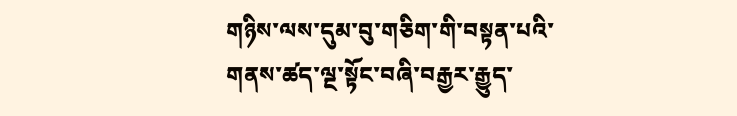གཉིས་ལས་དུམ་བུ་གཅིག་གི་བསྟན་པའི་གནས་ཚད་ལྔ་སྟོང་བཞི་བརྒྱར་རྒྱུད་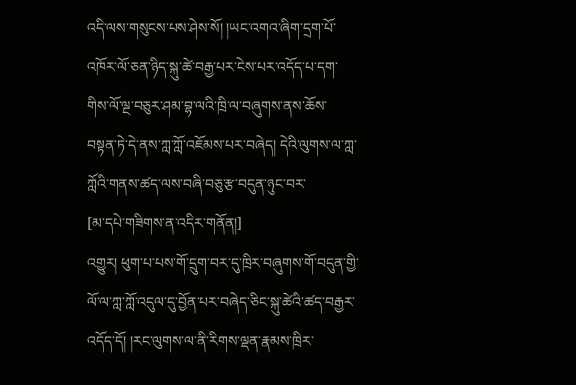འདི་ལས་གསུངས་པས་ཤེས་སོ། །ཡང་འགའ་ཞིག་དྲག་པོ་འཁོར་ལོ་ཅན་ཉིད་སྐུ་ཚེ་བརྒྱ་པར་ངེས་པར་འདོད་པ་དག་གིས་ལོ་ལྔ་བཅུར་ཤམ་བྷ་ལའི་ཁྲི་ལ་བཞུགས་ནས་ཆོས་བསྟན་ཏེ་དེ་ནས་ཀླ་ཀློ་འཇོམས་པར་བཞེད། དེའི་ལུགས་ལ་ཀླ་ཀློའི་གནས་ཚད་ལས་བཞི་བཅུ་རྩ་བདུན་ཉུང་བར་
[མ་དཔེ་གཟིགས་ན་འདིར་གནོན།]
འགྱུར། ཕུག་པ་པས་གོ་དྲུག་བར་དུ་ཁྲིར་བཞུགས་གོ་བདུན་གྱི་ལོ་ལ་ཀླ་ཀློ་འདུལ་དུ་བྱོན་པར་བཞེད་ཅིང་སྐུ་ཚེའི་ཚད་བརྒྱར་འདོད་དོ། །རང་ལུགས་ལ་ནི་རིགས་ལྡན་རྣམས་ཁྲིར་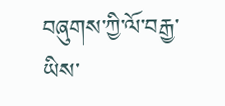བཞུགས་ཀྱི་ལོ་བརྒྱ་ཡིས་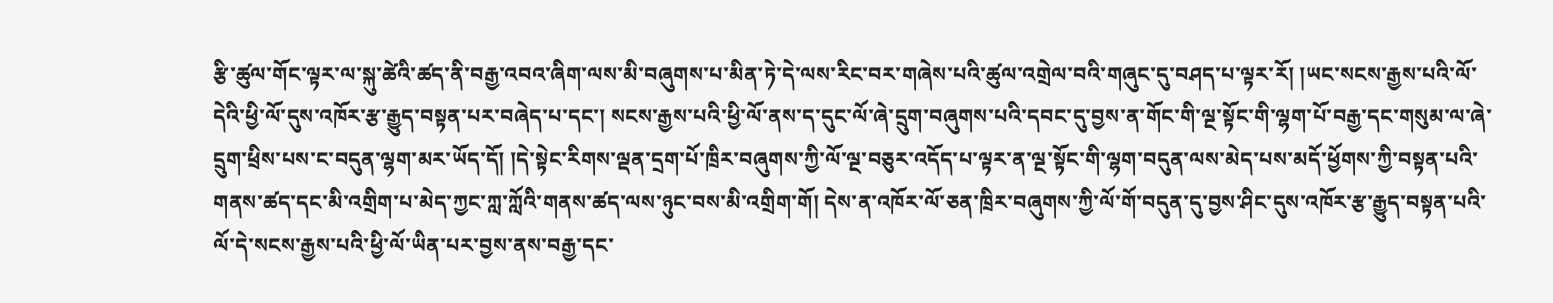རྩི་ཚུལ་གོང་ལྟར་ལ་སྐུ་ཚེའི་ཚད་ནི་བརྒྱ་འབའ་ཞིག་ལས་མི་བཞུགས་པ་མིན་ཏེ་དེ་ལས་རིང་བར་གཞེས་པའི་ཚུལ་འགྲེལ་བའི་གཞུང་དུ་བཤད་པ་ལྟར་རོ། །ཡང་སངས་རྒྱས་པའི་ལོ་དེའི་ཕྱི་ལོ་དུས་འཁོར་རྩ་རྒྱུད་བསྟན་པར་བཞེད་པ་དང་། སངས་རྒྱས་པའི་ཕྱི་ལོ་ནས་ད་དུང་ལོ་ཞེ་དྲུག་བཞུགས་པའི་དབང་དུ་བྱས་ན་གོང་གི་ལྔ་སྟོང་གི་ལྷག་པོ་བརྒྱ་དང་གསུམ་ལ་ཞེ་དྲུག་ཕྲིས་པས་ང་བདུན་ལྷག་མར་ཡོད་དོ། །དེ་སྟེང་རིགས་ལྡན་དྲག་པོ་ཁྲིར་བཞུགས་ཀྱི་ལོ་ལྔ་བཅུར་འདོད་པ་ལྟར་ན་ལྔ་སྟོང་གི་ལྷག་བདུན་ལས་མེད་པས་མདོ་ཕྱོགས་ཀྱི་བསྟན་པའི་གནས་ཚད་དང་མི་འགྲིག་པ་མེད་ཀྱང་ཀླ་ཀློའི་གནས་ཚད་ལས་ཉུང་བས་མི་འགྲིག་གོ། དེས་ན་འཁོར་ལོ་ཅན་ཁྲིར་བཞུགས་ཀྱི་ལོ་གོ་བདུན་དུ་བྱས་ཤིང་དུས་འཁོར་རྩ་རྒྱུད་བསྟན་པའི་ལོ་དེ་སངས་རྒྱས་པའི་ཕྱི་ལོ་ཡིན་པར་བྱས་ནས་བརྒྱ་དང་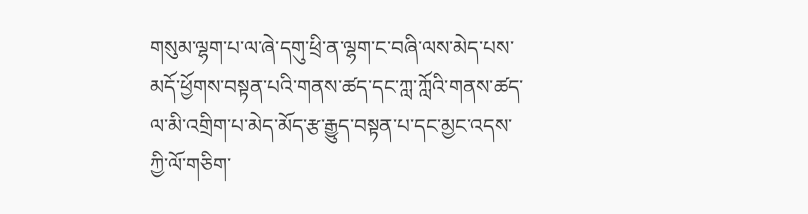གསུམ་ལྷག་པ་ལ་ཞེ་དགུ་ཕྲི་ན་ལྷག་ང་བཞི་ལས་མེད་པས་མདོ་ཕྱོགས་བསྟན་པའི་གནས་ཚད་དང་ཀླ་ཀློའི་གནས་ཚད་ལ་མི་འགྲིག་པ་མེད་མོད་རྩ་རྒྱུད་བསྟན་པ་དང་མྱང་འདས་ཀྱི་ལོ་གཅིག་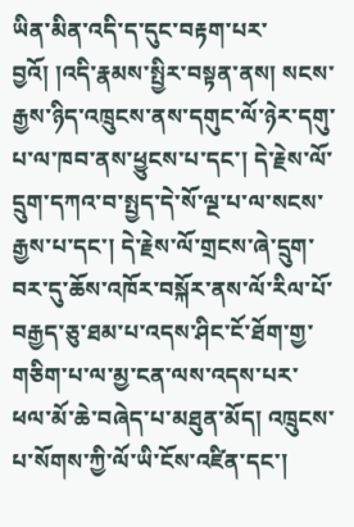ཡིན་མིན་འདི་ད་དུང་བརྟག་པར་བྱའོ། །འདི་རྣམས་སྤྱིར་བསྟན་ནས། སངས་རྒྱས་ཉིད་འཁྲུངས་ནས་དགུང་ལོ་ཉེར་དགུ་པ་ལ་ཁབ་ནས་ཕྱུངས་པ་དང་། དེ་རྗེས་ལོ་དྲུག་དཀའ་བ་སྤྱད་དེ་སོ་ལྔ་པ་ལ་སངས་རྒྱས་པ་དང་། དེ་རྗེས་ལོ་གྲངས་ཞེ་དྲུག་བར་དུ་ཆོས་འཁོར་བསྐོར་ནས་ལོ་རིལ་པོ་བརྒྱད་ཅུ་ཐམ་པ་འདས་ཤིང་ངོ་ཐོག་གྱ་གཅིག་པ་ལ་མྱ་ངན་ལས་འདས་པར་ཕལ་མོ་ཆེ་བཞེད་པ་མཐུན་མོད། འཁྲུངས་པ་སོགས་ཀྱི་ལོ་ཡི་ངོས་འཛིན་དང་།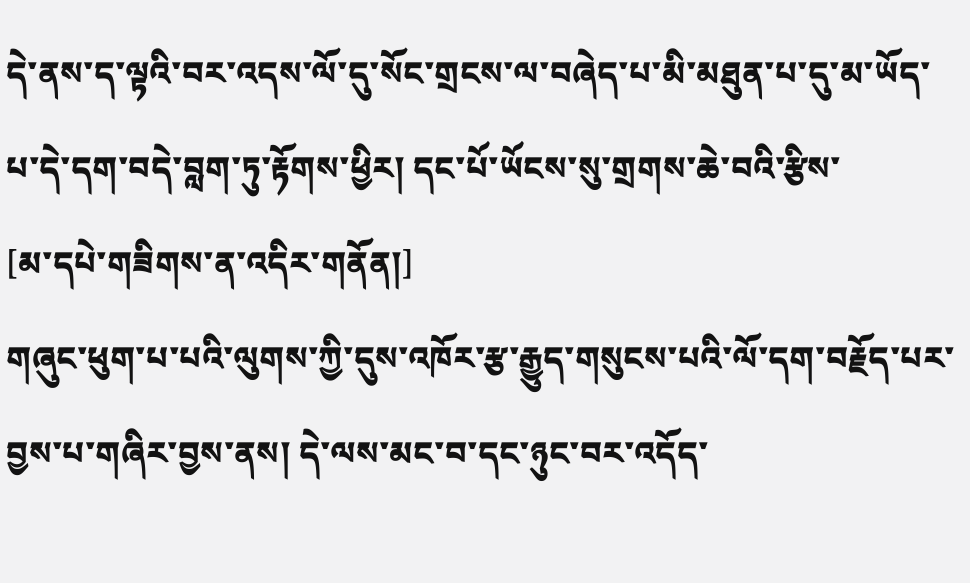དེ་ནས་ད་ལྟའི་བར་འདས་ལོ་དུ་སོང་གྲངས་ལ་བཞེད་པ་མི་མཐུན་པ་དུ་མ་ཡོད་པ་དེ་དག་བདེ་བླག་ཏུ་རྟོགས་ཕྱིར། དང་པོ་ཡོངས་སུ་གྲགས་ཆེ་བའི་རྩིས་
[མ་དཔེ་གཟིགས་ན་འདིར་གནོན།]
གཞུང་ཕུག་པ་པའི་ལུགས་ཀྱི་དུས་འཁོར་རྩ་རྒྱུད་གསུངས་པའི་ལོ་དག་བརྗོད་པར་བྱས་པ་གཞིར་བྱས་ནས། དེ་ལས་མང་བ་དང་ཉུང་བར་འདོད་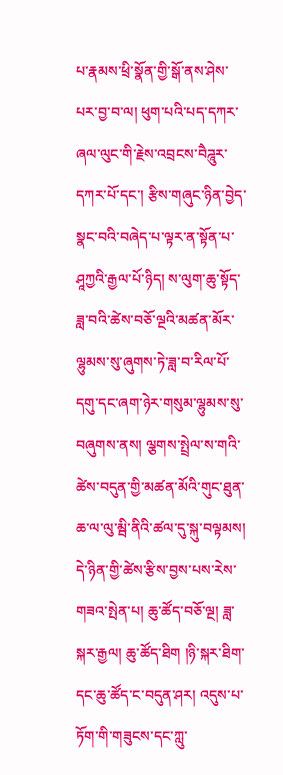པ་རྣམས་ཕྲི་སྣོན་གྱི་སྒོ་ནས་ཤེས་པར་བྱ་བ་ལ། ཕུག་པའི་པད་དཀར་ཞལ་ལུང་གི་རྗེས་འབྲངས་བཻཌཱུར་དཀར་པོ་དང་། རྩིས་གཞུང་ཉིན་བྱེད་སྣང་བའི་བཞེད་པ་ལྟར་ན་སྟོན་པ་ཤཱཀྱའི་རྒྱལ་པོ་ཉིད། ས་ལུག་ཆུ་སྟོད་ཟླ་བའི་ཚེས་བཅོ་ལྔའི་མཚན་མོར་ལྷུམས་སུ་ཞུགས་ཏེ་ཟླ་བ་རིལ་པོ་དགུ་དང་ཞག་ཉེར་གསུམ་ལྷུམས་སུ་བཞུགས་ནས། ལྕགས་སྤྲེལ་ས་གའི་ཚེས་བདུན་གྱི་མཚན་མོའི་གུང་ཐུན་ཆ་ལ་ལུ་མྦི་ནིའི་ཚལ་དུ་སྐུ་བལྟམས། དེ་ཉིན་གྱི་ཚེས་རྩིས་བྱས་པས་རེས་གཟའ་སྤེན་པ། ཆུ་ཚོད་བཅོ་ལྔ། ཟླ་སྐར་རྒྱལ། ཆུ་ཚོད་ཐིག །ཉི་སྐར་ཐིག་དང་ཆུ་ཚོད་ང་བདུན་ཤར། འདུས་པ་ཏོག་གི་གཟུངས་དང་ཀླུ་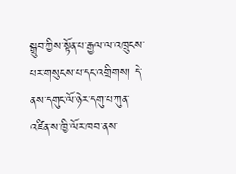སྒྲུབ་ཀྱིས་སྟོན་པ་རྒྱལ་ལ་འཁྲུངས་པར་གསུངས་པ་དང་འགྲིགས། དེ་ནས་དགུང་ལོ་ཉེར་དགུ་པ་ཀུན་འཛིན་ས་ཁྱི་ལོར་ཁབ་ནས་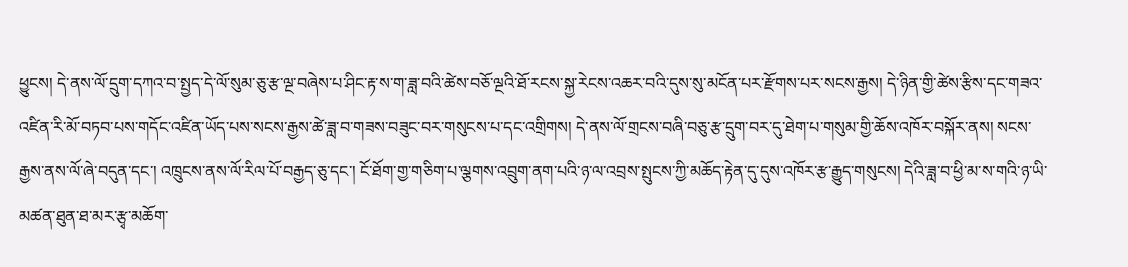ཕྱུངས། དེ་ནས་ལོ་དྲུག་དཀའ་བ་སྤྱད་དེ་ལོ་སུམ་ཅུ་རྩ་ལྔ་བཞེས་པ་ཤིང་རྟ་ས་ག་ཟླ་བའི་ཚེས་བཅོ་ལྔའི་ཐོ་རངས་སྐྱ་རེངས་འཆར་བའི་དུས་སུ་མངོན་པར་རྫོགས་པར་སངས་རྒྱས། དེ་ཉིན་གྱི་ཚེས་རྩིས་དང་གཟའ་འཛིན་རི་མོ་བཏབ་པས་གདོང་འཛིན་ཡོད་པས་སངས་རྒྱས་ཚེ་ཟླ་བ་གཟས་བཟུང་བར་གསུངས་པ་དང་འགྲིགས། དེ་ནས་ལོ་གྲངས་བཞི་བཅུ་རྩ་དྲུག་བར་དུ་ཐེག་པ་གསུམ་གྱི་ཆོས་འཁོར་བསྐོར་ནས། སངས་རྒྱས་ནས་ལོ་ཞེ་བདུན་དང་། འཁྲུངས་ནས་ལོ་རིལ་པོ་བརྒྱད་ཅུ་དང་། ངོ་ཐོག་གྱ་གཅིག་པ་ལྕགས་འབྲུག་ནག་པའི་ཉ་ལ་འབྲས་སྤུངས་ཀྱི་མཆོད་རྟེན་དུ་དུས་འཁོར་རྩ་རྒྱུད་གསུངས། དེའི་ཟླ་བ་ཕྱི་མ་ས་གའི་ཉ་ཡི་མཚན་ཐུན་ཐ་མར་རྩྭ་མཆོག་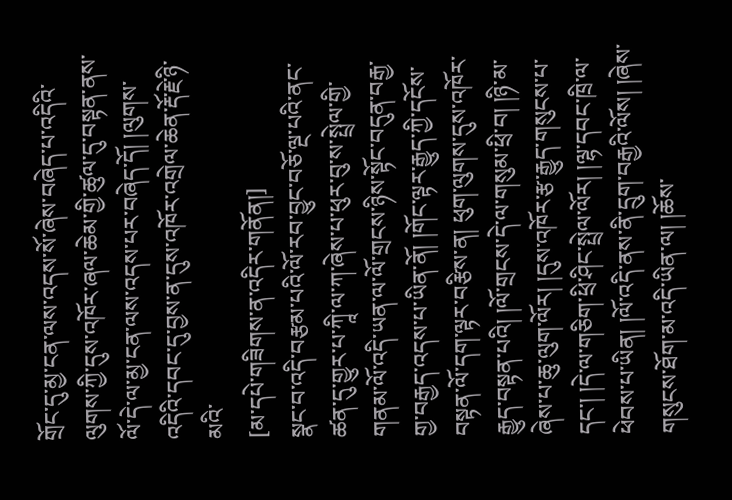གྲོང་དུ་མྱ་ངན་ལས་འདས་སོ་ཞེས་བཞེད་པ་འདིའི་ལུགས་ཀྱི་དུས་འཁོར་ཞལ་ཆེམ་གྱི་ཚུལ་དུ་བསྟན་ནས་ལོ་དེ་ལ་མྱ་ངན་ལས་འདས་པར་བཞེད་དོ། །ལུགས་འདིའི་དབང་དུ་བྱས་ན་དུས་འཁོར་འགྲེལ་ཆེན་རྡོ་རྗེ་ཉི་མའི་
[མ་དཔེ་གཟིགས་ན་འདིར་གནོན།]
སྣང་བ་འདི་བརྩམ་པའི་ལོ་རབ་བྱུང་བཅོ་ལྔ་པའི་ནང་ཚན་དུ་གྱུར་པ་ཀཱི་ལ་ཀ་ཞེས་པ་ཕུར་བུ་ས་སྤྲེལ་གྱི་གནམ་ལོ་འདི་ཡན་ལ་ལོ་གྲངས་ཉིས་སྟོང་བདུན་བརྒྱ་གྱ་བརྒྱད་འདས་པ་ཡིན་ནོ། །གོང་ལྟར་རྒྱུད་ཀྱི་དངོས་བསྟན་ལོ་དག་ལྟར་བརྩིས་ན། ཕུག་ལུགས་དུས་འཁོར་རྒྱུད་བསྟན་པའི། །ལོ་གྲངས་དེ་ལ་གསུམ་ཕྲི་བ། །ཉི་མ་ཞེས་པ་ཆུ་ལུག་ལོར། །དུས་འཁོར་རྩ་རྒྱུད་གསུངས་པ་དང་། །དེ་ལ་གཅིག་ཕྲི་ཤིང་སྤྲེལ་ལོར། །ལྷ་དབང་ཁྲི་ལ་ཕེབས་པ་ཡིན། །ལོ་འདི་ནས་ནི་དྲུག་བརྒྱའི་ལོས། །ཞེས་གསུངས་ཐོག་མ་འདི་ཡིན་ལ། །ཆོས་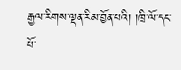རྒྱལ་རིགས་ལྡན་རིམ་བྱོན་པའི། །ཁྲི་ལོ་དང་པོ་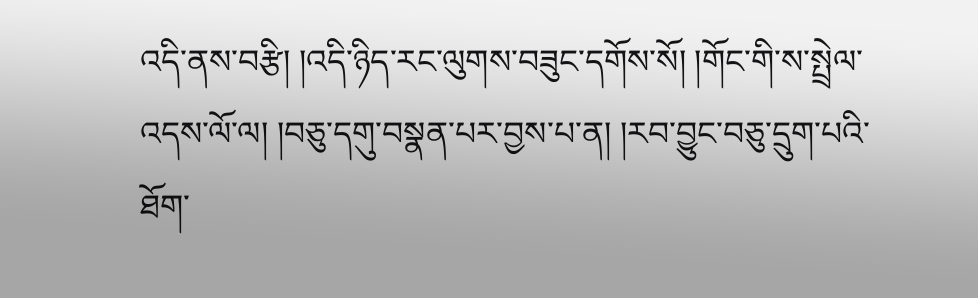འདི་ནས་བརྩི། །འདི་ཉིད་རང་ལུགས་བཟུང་དགོས་སོ། །གོང་གི་ས་སྤྲེལ་འདས་ལོ་ལ། །བཅུ་དགུ་བསྣན་པར་བྱས་པ་ན། །རབ་བྱུང་བཅུ་དྲུག་པའི་ཐོག་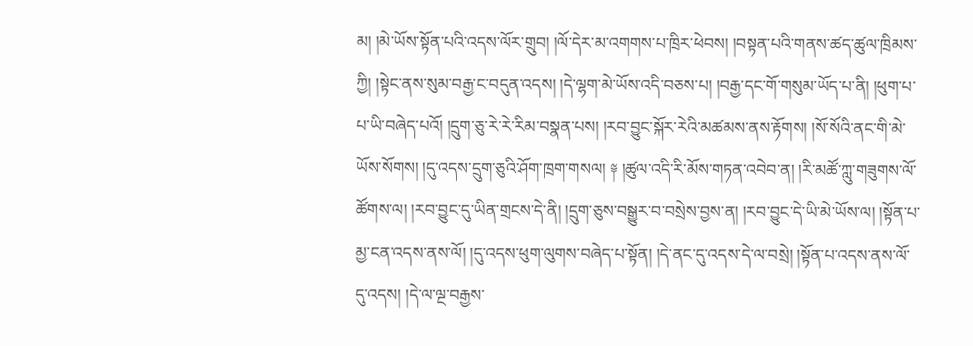མ། །མེ་ཡོས་སྟོན་པའི་འདས་ལོར་གྲུབ། །ལོ་དེར་མ་འགགས་པ་ཁྲིར་ཕེབས། །བསྟན་པའི་གནས་ཚད་ཚུལ་ཁྲིམས་ཀྱི། །སྟེང་ནས་སུམ་བརྒྱ་ང་བདུན་འདས། །དེ་ལྷག་མེ་ཡོས་འདི་བཅས་པ། །བརྒྱ་དང་གོ་གསུམ་ཡོད་པ་ནི། །ཕུག་པ་པ་ཡི་བཞེད་པའོ། །དྲུག་ཅུ་རེ་རེ་རིམ་བསྣན་པས། །རབ་བྱུང་སྐོར་རེའི་མཚམས་ནས་རྟོགས། །སོ་སོའི་ནང་གི་མེ་ཡོས་སོགས། །དུ་འདས་དྲུག་ཅུའི་ཤོག་ཁྲག་གསལ། ༈ །ཚུལ་འདི་རི་མོས་གཏན་འབེབ་ན། །རི་མཚོ་ཀླུ་གཟུགས་ལོ་ཚོགས་ལ། །རབ་བྱུང་དུ་ཡིན་གྲངས་དེ་ནི། །དྲུག་ཅུས་བསྒྱུར་བ་བསྲེས་བྱས་ན། །རབ་བྱུང་དེ་ཡི་མེ་ཡོས་ལ། །སྟོན་པ་མྱ་ངན་འདས་ནས་ལོ། །དུ་འདས་ཕུག་ལུགས་བཞེད་པ་སྟོན། །དེ་ནང་དུ་འདས་དེ་ལ་བསྲེ། །སྟོན་པ་འདས་ནས་ལོ་དུ་འདས། །དེ་ལ་ལྔ་བརྒྱས་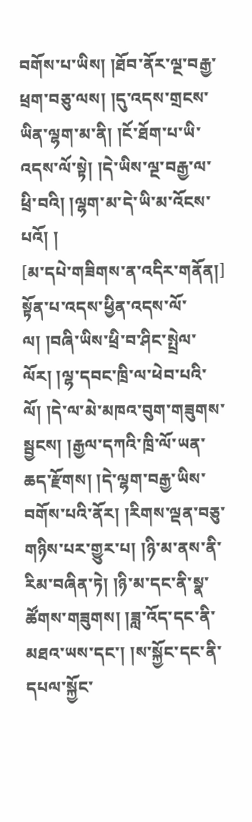བགོས་པ་ཡིས། །ཐོབ་ནོར་ལྔ་བརྒྱ་ཕྲག་བཅུ་ལས། །དུ་འདས་གྲངས་ཡིན་ལྷག་མ་ནི། །ངོ་ཐོག་པ་ཡི་འདས་ལོ་སྟེ། །དེ་ཡིས་ལྔ་བརྒྱ་ལ་ཕྲི་བའི། །ལྷག་མ་དེ་ཡི་མ་འོངས་པའོ། །
[མ་དཔེ་གཟིགས་ན་འདིར་གནོན།]
སྟོན་པ་འདས་ཕྱིན་འདས་ལོ་ལ། །བཞི་ཡིས་ཕྲི་བ་ཤིང་སྤྲེལ་ལོར། །ལྷ་དབང་ཁྲི་ལ་ཕེབ་པའི་ལོ། །དེ་ལ་མེ་མཁའ་བུག་གཟུགས་སྦྱངས། །རྒྱལ་དཀའི་ཁྲི་ལོ་ཡན་ཆད་རྫོགས། །དེ་ལྷག་བརྒྱ་ཡིས་བགོས་པའི་ནོར། །རིགས་ལྡན་བཅུ་གཉིས་པར་གྱུར་པ། །ཉི་མ་ནས་ནི་རིམ་བཞིན་ཏེ། །ཉི་མ་དང་ནི་སྣ་ཚོགས་གཟུགས། །ཟླ་འོད་དང་ནི་མཐའ་ཡས་དང་། །ས་སྐྱོང་དང་ནི་དཔལ་སྐྱོང་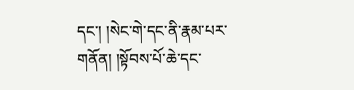དང་། །སེང་གེ་དང་ནི་རྣམ་པར་གནོན། །སྟོབས་པོ་ཆེ་དང་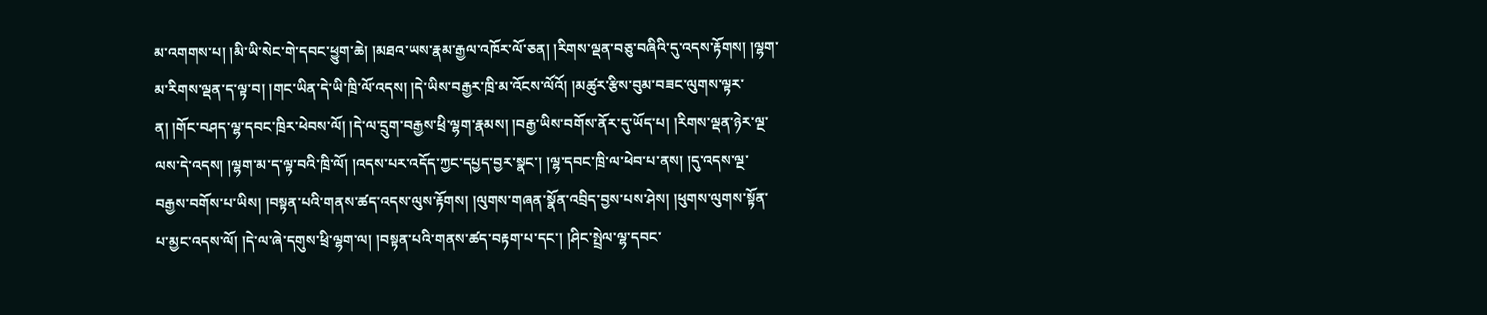མ་འགགས་པ། །མི་ཡི་སེང་གེ་དབང་ཕྱུག་ཆེ། །མཐའ་ཡས་རྣམ་རྒྱལ་འཁོར་ལོ་ཅན། །རིགས་ལྡན་བཅུ་བཞིའི་དུ་འདས་རྟོགས། །ལྷག་མ་རིགས་ལྡན་ད་ལྟ་བ། །གང་ཡིན་དེ་ཡི་ཁྲི་ལོ་འདས། །དེ་ཡིས་བརྒྱར་ཁྲི་མ་འོངས་ལོའོ། །མཚུར་རྩིས་བུམ་བཟང་ལུགས་ལྟར་ན། །གོང་བཤད་ལྷ་དབང་ཁྲིར་ཕེབས་ལོ། །དེ་ལ་དྲུག་བརྒྱས་ཕྲི་ལྷག་རྣམས། །བརྒྱ་ཡིས་བགོས་ནོར་དུ་ཡོད་པ། །རིགས་ལྡན་ཉེར་ལྔ་ལས་དེ་འདས། །ལྷག་མ་ད་ལྟ་བའི་ཁྲི་ལོ། །འདས་པར་འདོད་ཀྱང་དཔྱད་བྱར་སྣང་། །ལྷ་དབང་ཁྲི་ལ་ཕེབ་པ་ནས། །དུ་འདས་ལྔ་བརྒྱས་བགོས་པ་ཡིས། །བསྟན་པའི་གནས་ཚད་འདས་ལུས་རྟོགས། །ལུགས་གཞན་སྣོན་འབྲིད་བྱས་པས་ཤེས། །ཕུགས་ལུགས་སྟོན་པ་མྱང་འདས་ལོ། །དེ་ལ་ཞེ་དགུས་ཕྲི་ལྷག་ལ། །བསྟན་པའི་གནས་ཚད་བརྟག་པ་དང་། །ཤིང་སྤྲེལ་ལྷ་དབང་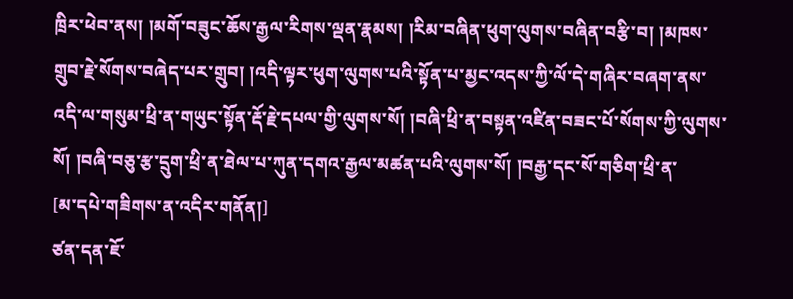ཁྲིར་ཕེབ་ནས། །མགོ་བཟུང་ཆོས་རྒྱལ་རིགས་ལྡན་རྣམས། །རིམ་བཞིན་ཕུག་ལུགས་བཞིན་བརྩི་བ། །མཁས་གྲུབ་རྗེ་སོགས་བཞེད་པར་གྲུབ། །འདི་ལྟར་ཕུག་ལུགས་པའི་སྟོན་པ་མྱང་འདས་ཀྱི་ལོ་དེ་གཞིར་བཞག་ནས་འདི་ལ་གསུམ་ཕྲི་ན་གཡུང་སྟོན་རྡོ་རྗེ་དཔལ་གྱི་ལུགས་སོ། །བཞི་ཕྲི་ན་བསྟན་འཛིན་བཟང་པོ་སོགས་ཀྱི་ལུགས་སོ། །བཞི་བཅུ་རྩ་དྲུག་ཕྲི་ན་ཐེལ་པ་ཀུན་དགའ་རྒྱལ་མཚན་པའི་ལུགས་སོ། །བརྒྱ་དང་སོ་གཅིག་ཕྲི་ན་
[མ་དཔེ་གཟིགས་ན་འདིར་གནོན།]
ཙན་དན་ཇོ་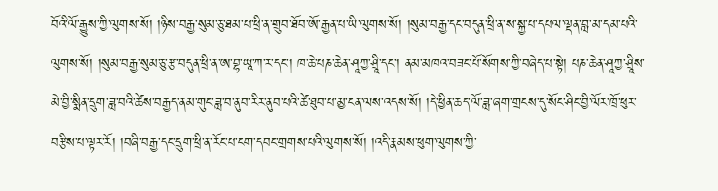བོའི་ལོ་རྒྱུས་ཀྱི་ལུགས་སོ། །ཉིས་བརྒྱ་སུམ་ཅུ་ཐམ་པ་ཕྲི་ན་གྲུབ་ཐོབ་ཨོ་རྒྱན་པ་ཡི་ལུགས་སོ། །སུམ་བརྒྱ་དང་བདུན་ཕྲི་ན་ས་སྐྱ་པ་དཔལ་ལྡན་བླ་མ་དམ་པའི་ལུགས་སོ། །སུམ་བརྒྱ་སུམ་ཅུ་རྩ་བདུན་ཕྲི་ན་ཨ་བྷ་ཡཱ་ཀ་ར་དང་། ཁ་ཆེ་པཎ་ཆེན་ཤཱཀྱ་ཤྲཱི་དང་། ནམ་མཁའ་བཟང་པོ་སོགས་ཀྱི་བཞེད་པ་སྟེ། པཎ་ཆེན་ཤཱཀྱ་ཤྲཱིས་མེ་བྱི་སྨིན་དྲུག་ཟླ་བའི་ཚེས་བརྒྱད་ནམ་གུང་ཟླ་བ་ནུབ་རིར་ནུབ་པའི་ཚེ་ཐུབ་པ་མྱ་ངན་ལས་འདས་སོ། །དེ་ཕྱིན་ཆད་ལོ་ཟླ་ཞག་གྲངས་དུ་སོང་ཤིང་བྱི་ལོར་ཁྲོ་ཕུར་བརྩིས་པ་ལྟར་རོ། །བཞི་བརྒྱ་དང་དྲུག་ཕྲི་ན་རོང་པ་ངག་དབང་གྲགས་པའི་ལུགས་སོ། །འདི་རྣམས་ཕུག་ལུགས་ཀྱི་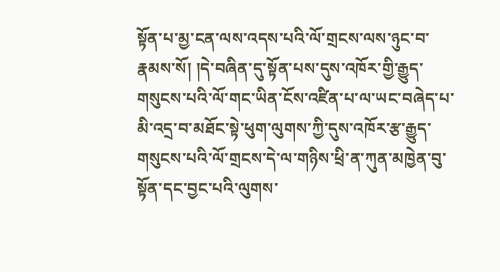སྟོན་པ་མྱ་ངན་ལས་འདས་པའི་ལོ་གྲངས་ལས་ཉུང་བ་རྣམས་སོ། །དེ་བཞིན་དུ་སྟོན་པས་དུས་འཁོར་གྱི་རྒྱུད་གསུངས་པའི་ལོ་གང་ཡིན་ངོས་འཛིན་པ་ལ་ཡང་བཞེད་པ་མི་འདྲ་བ་མཐོང་སྟེ་ཕུག་ལུགས་ཀྱི་དུས་འཁོར་རྩ་རྒྱུད་གསུངས་པའི་ལོ་གྲངས་དེ་ལ་གཉིས་ཕྲི་ན་ཀུན་མཁྱེན་བུ་སྟོན་དང་བྱང་པའི་ལུགས་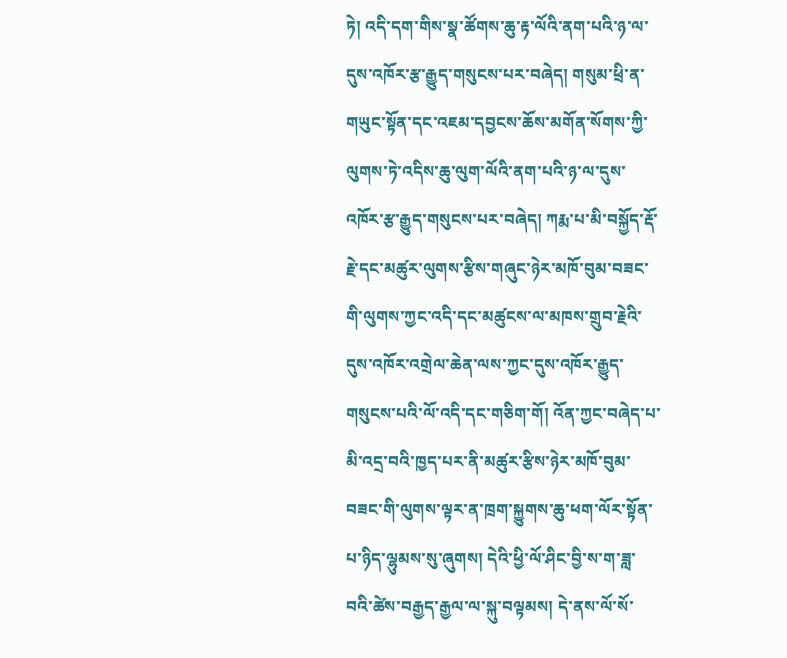ཏེ། འདི་དག་གིས་སྣ་ཚོགས་ཆུ་རྟ་ལོའི་ནག་པའི་ཉ་ལ་དུས་འཁོར་རྩ་རྒྱུད་གསུངས་པར་བཞེད། གསུམ་ཕྲི་ན་གཡུང་སྟོན་དང་འཇམ་དབྱངས་ཆོས་མགོན་སོགས་ཀྱི་ལུགས་ཏེ་འདིས་ཆུ་ལུག་ལོའི་ནག་པའི་ཉ་ལ་དུས་འཁོར་རྩ་རྒྱུད་གསུངས་པར་བཞེད། ཀརྨ་པ་མི་བསྐྱོད་རྡོ་རྗེ་དང་མཚུར་ལུགས་རྩིས་གཞུང་ཉེར་མཁོ་བུམ་བཟང་གི་ལུགས་ཀྱང་འདི་དང་མཚུངས་ལ་མཁས་གྲུབ་རྗེའི་དུས་འཁོར་འགྲེལ་ཆེན་ལས་ཀྱང་དུས་འཁོར་རྒྱུད་གསུངས་པའི་ལོ་འདི་དང་གཅིག་གོ། འོན་ཀྱང་བཞེད་པ་མི་འདྲ་བའི་ཁྱད་པར་ནི་མཚུར་རྩིས་ཉེར་མཁོ་བུམ་བཟང་གི་ལུགས་ལྟར་ན་ཁྲག་སྐྱུགས་ཆུ་ཕག་ལོར་སྟོན་པ་ཉིད་ལྷུམས་སུ་ཞུགས། དེའི་ཕྱི་ལོ་ཤིང་བྱི་ས་ག་ཟླ་བའི་ཚེས་བརྒྱད་རྒྱལ་ལ་སྐུ་བལྟམས། དེ་ནས་ལོ་སོ་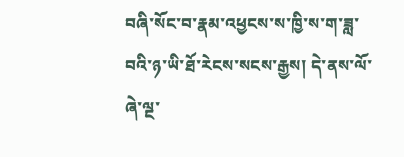བཞི་སོང་བ་རྣམ་འཕྱངས་ས་ཁྱི་ས་ག་ཟླ་བའི་ཉ་ཡི་ཐོ་རེངས་སངས་རྒྱས། དེ་ནས་ལོ་ཞེ་ལྔ་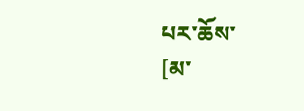པར་ཆོས་
[མ་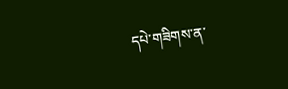དཔེ་གཟིགས་ན་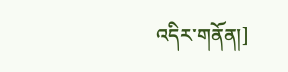འདིར་གནོན།]